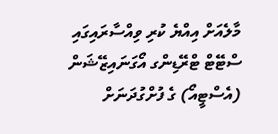މާލެއަށް އިއްޔެ ކުރި ވިއްސާރައިގައި ސްޓޭޓް ޓްރޭޑިންގ އޯގަނައިޒޭޝަން (އެސްޓީއޯ) ގެ ފުށްގުދަނަށް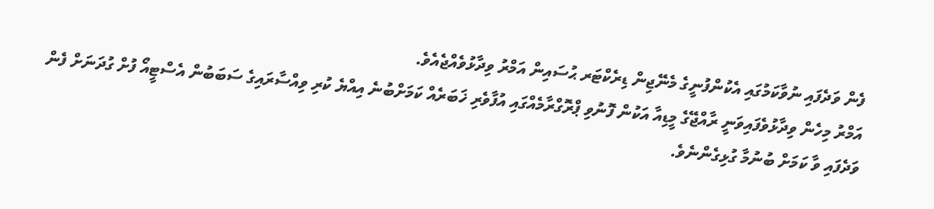ފެން ވަދެފައި ނުވާކަމުގައި އެކުންފުނީގެ މެނޭޖިން ޑިރެކްޓަރ ޙުސައިން އަމްރު ވިދާޅުވެއްޖެއެވެ.
އަމްރު މިހެން ވިދާޅުވެފައިވަނީ ރާއްޖޭގެ މީޑިއާ އަކުން ފޮނުވި ޕްރޮގްރާމެއްގައި އުފާވެރި ޚަބަރެއް ކަމަށްބުނެ އިއްޔެ ކުރި ވިއްސާރައިގެ ސަބަބުން އެސްޓީއޯ ފުށް ގުދަނަށް ފެން ވަދެފައި ވާ ކަމަށް ބުނުމާ ގުޅިގެންނެވެ.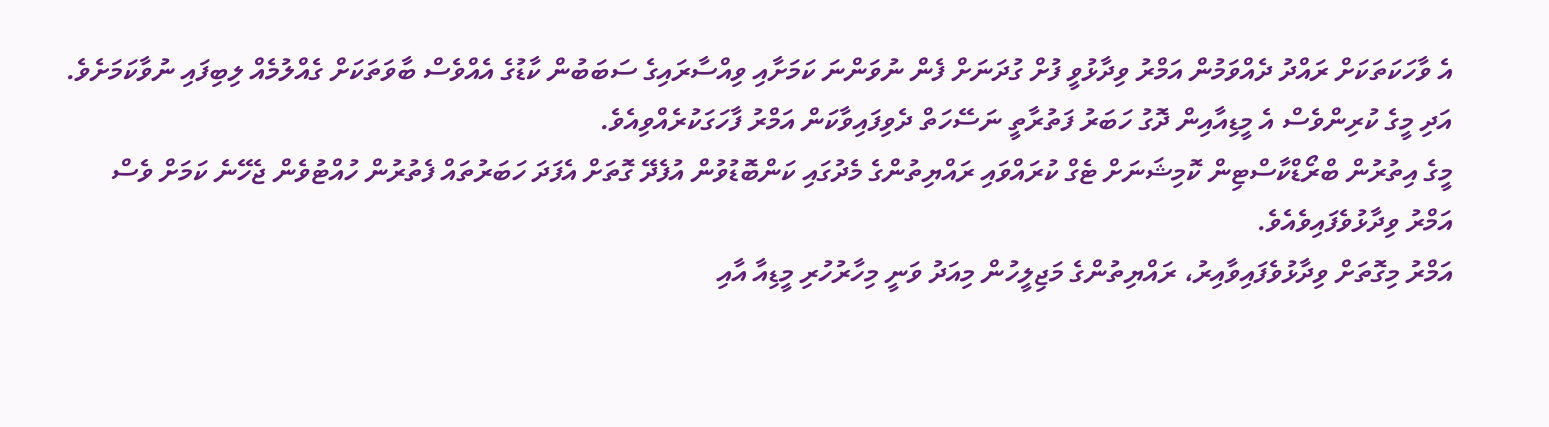އެ ވާހަކަތަކަށް ރައްދު ދެއްވަމުން އަމްރު ވިދާޅުވީ ފުށް ގުދަނަށް ފެން ނުވަންނަ ކަމަށާއި ވިއްސާރައިގެ ސަބަބުން ކާޑުގެ އެއްވެސް ބާވަތަކަށް ގެއްލުމެއް ލިބިފައި ނުވާކަމަށެވެ. އަދި މީގެ ކުރިންވެސް އެ މީޑިއާއިން ދޮގު ހަބަރު ފަތުރާތީ ނަސޭހަތް ދެވިފައިވާކަން އަމްރު ފާހަގަކުރެއްވިއެވެ.
މީގެ އިތުރުން ބްރޯޑްކާސްޓިން ކޮމިޝަނަށް ޓެގް ކުރައްވައި ރައްޔިތުންގެ މެދުގައި ކަންބޮޑުވުން އުފެދޭ ގޮތަށް އެފަދަ ހަބަރުތައް ފެތުރުން ހުއްޓުވެން ޖެހޭނެ ކަމަށް ވެސް އަމްރު ވިދާޅުވެފައިވެއެވެ.
އަމްރު މިގޮތަށް ވިދާޅުވެފައިވާއިރު، ރައްޔިތުންގެ މަޖިލީހުން މިއަދު ވަނީ މިހާރުހުރި މީޑިއާ އާއި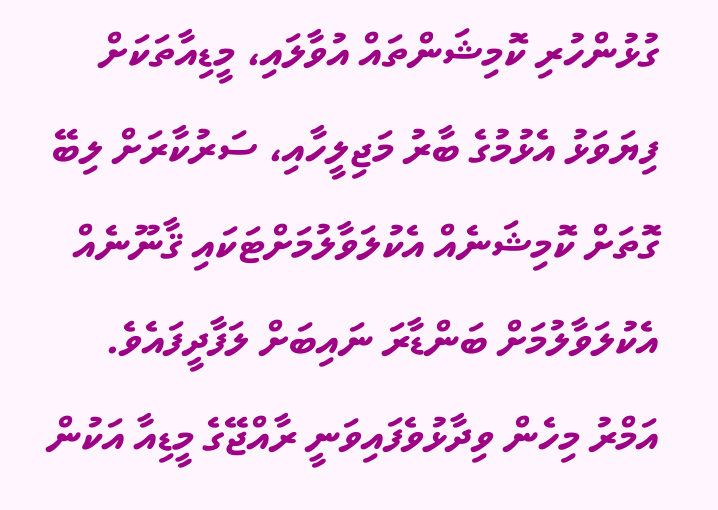ގުޅުންހުރި ކޮމިޝަންތައް އުވާލައި، މީޑިއާތަކަށް ފިޔަވަޅު އެޅުމުގެ ބާރު މަޖިލީހާއި، ސަރުކާރަށް ލިބޭ ގޮތަށް ކޮމިޝަނެއް އެކުލަވާލުމަށްޓަކައި ޤާނޫނެއް އެކުލަވާލުމަށް ބަންޑާރަ ނައިބަށް ލަފާދީފައެވެ.
އަމްރު މިހެން ވިދާޅުވެފައިވަނީ ރާއްޖޭގެ މީޑިއާ އަކުން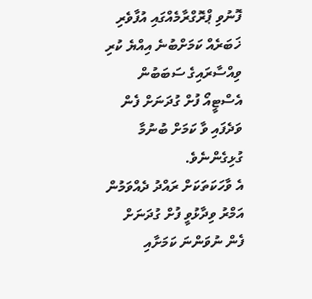ފޮނުވި ޕްރޮގްރާމެއްގައި އުފާވެރި ޚަބަރެއް ކަމަށްބުނެ އިއްޔެ ކުރި ވިއްސާރައިގެ ސަބަބުން އެސްޓީއޯ ފުށް ގުދަނަށް ފެން ވަދެފައި ވާ ކަމަށް ބުނުމާ ގުޅިގެންނެވެ.
އެ ވާހަކަތަކަށް ރައްދު ދެއްވަމުން އަމްރު ވިދާޅުވީ ފުށް ގުދަނަށް ފެން ނުވަންނަ ކަމަށާއި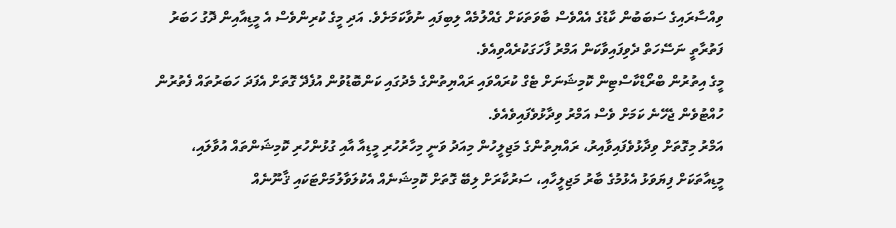ވިއްސާރައިގެ ސަބަބުން ކާޑުގެ އެއްވެސް ބާވަތަކަށް ގެއްލުމެއް ލިބިފައި ނުވާކަމަށެވެ. އަދި މީގެ ކުރިންވެސް އެ މީޑިއާއިން ދޮގު ހަބަރު ފަތުރާތީ ނަސޭހަތް ދެވިފައިވާކަން އަމްރު ފާހަގަކުރެއްވިއެވެ.
މީގެ އިތުރުން ބްރޯޑްކާސްޓިން ކޮމިޝަނަށް ޓެގް ކުރައްވައި ރައްޔިތުންގެ މެދުގައި ކަންބޮޑުވުން އުފެދޭ ގޮތަށް އެފަދަ ހަބަރުތައް ފެތުރުން ހުއްޓުވެން ޖެހޭނެ ކަމަށް ވެސް އަމްރު ވިދާޅުވެފައިވެއެވެ.
އަމްރު މިގޮތަށް ވިދާޅުވެފައިވާއިރު، ރައްޔިތުންގެ މަޖިލީހުން މިއަދު ވަނީ މިހާރުހުރި މީޑިއާ އާއި ގުޅުންހުރި ކޮމިޝަންތައް އުވާލައި، މީޑިއާތަކަށް ފިޔަވަޅު އެޅުމުގެ ބާރު މަޖިލީހާއި، ސަރުކާރަށް ލިބޭ ގޮތަށް ކޮމިޝަނެއް އެކުލަވާލުމަށްޓަކައި ޤާނޫނެއް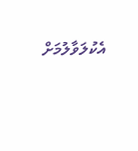އެކުލަވާލުމަށް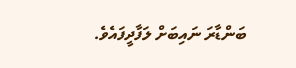ބަންޑާރަ ނައިބަށް ލަފާދީފައެވެ.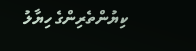ކިޔުންތެރިންގެ ހިޔާލު